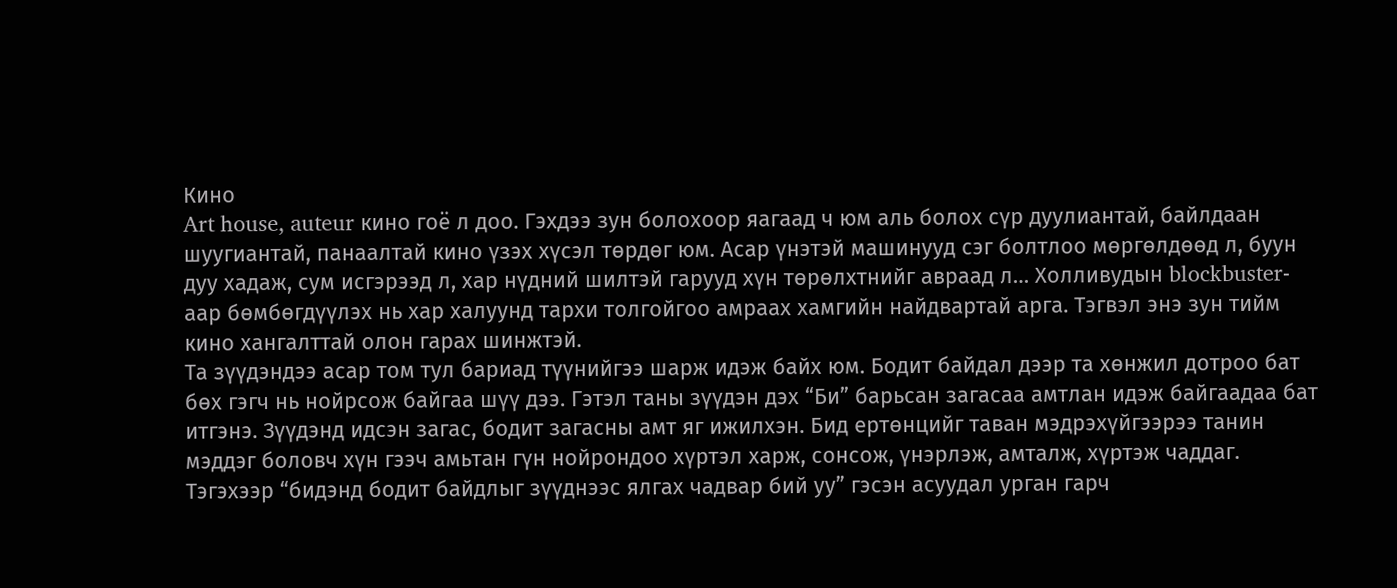Кино
Art house, auteur кино гоё л доо. Гэхдээ зун болохоор яагаад ч юм аль болох сүр дуулиантай, байлдаан шуугиантай, панаалтай кино үзэх хүсэл төрдөг юм. Асар үнэтэй машинууд сэг болтлоо мөргөлдөөд л, буун дуу хадаж, сум исгэрээд л, хар нүдний шилтэй гарууд хүн төрөлхтнийг авраад л… Холливудын blockbuster-аар бөмбөгдүүлэх нь хар халуунд тархи толгойгоо амраах хамгийн найдвартай арга. Тэгвэл энэ зун тийм кино хангалттай олон гарах шинжтэй.
Та зүүдэндээ асар том тул бариад түүнийгээ шарж идэж байх юм. Бодит байдал дээр та хөнжил дотроо бат бөх гэгч нь нойрсож байгаа шүү дээ. Гэтэл таны зүүдэн дэх “Би” барьсан загасаа амтлан идэж байгаадаа бат итгэнэ. Зүүдэнд идсэн загас, бодит загасны амт яг ижилхэн. Бид ертөнцийг таван мэдрэхүйгээрээ танин мэддэг боловч хүн гээч амьтан гүн нойрондоо хүртэл харж, сонсож, үнэрлэж, амталж, хүртэж чаддаг. Тэгэхээр “бидэнд бодит байдлыг зүүднээс ялгах чадвар бий уу” гэсэн асуудал урган гарч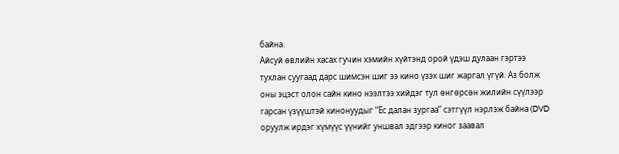байна.
Айсуй өвлийн хасах гучин хэмийн хүйтэнд орой үдэш дулаан гэртээ тухлан суугаад дарс шимсэн шиг ээ кино үзэх шиг жаргал үгүй. Аз болж оны эцэст олон сайн кино нээлтээ хийдэг тул өнгөрсөн жилийн сүүлээр гарсан үзүүштэй кинонуудыг “Ес далан зургаа” сэтгүүл нэрлэж байна (DVD оруулж ирдэг хүмүүс үүнийг уншвал эдгээр киног заавал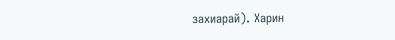захиарай). Харин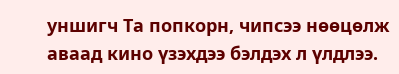уншигч Та попкорн, чипсээ нөөцөлж аваад кино үзэхдээ бэлдэх л үлдлээ.